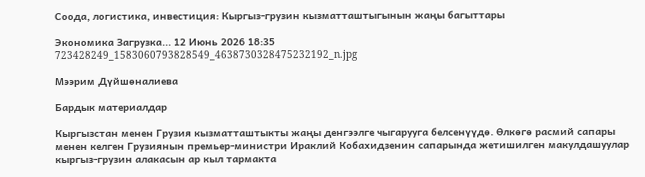Соода, логистика, инвестиция: Кыргыз-грузин кызматташтыгынын жаңы багыттары

Экономика Загрузка... 12 Июнь 2026 18:35
723428249_1583060793828549_4638730328475232192_n.jpg

Мээрим Дүйшөналиева

Бардык материалдар

Кыргызстан менен Грузия кызматташтыкты жаңы денгээлге чыгарууга белсенүүдө. Өлкөгө расмий сапары менен келген Грузиянын премьер-министри Ираклий Кобахидзенин сапарында жетишилген макулдашуулар кыргыз-грузин алакасын ар кыл тармакта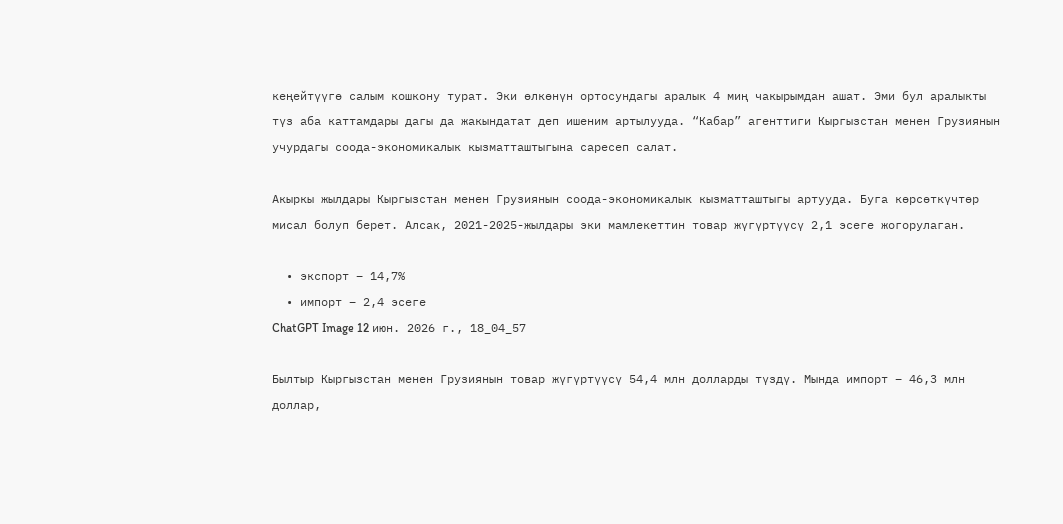кеңейтүүгө салым кошкону турат. Эки өлкөнүн ортосундагы аралык 4 миң чакырымдан ашат. Эми бул аралыкты түз аба каттамдары дагы да жакындатат деп ишеним артылууда. “Кабар” агенттиги Кыргызстан менен Грузиянын учурдагы соода-экономикалык кызматташтыгына саресеп салат.

Акыркы жылдары Кыргызстан менен Грузиянын соода-экономикалык кызматташтыгы артууда. Буга көрсөткүчтөр мисал болуп берет. Алсак, 2021-2025-жылдары эки мамлекеттин товар жүгүртүүсү 2,1 эсеге жогорулаган.

  • экспорт – 14,7%
  • импорт – 2,4 эсеге
ChatGPT Image 12 июн. 2026 г., 18_04_57

Былтыр Кыргызстан менен Грузиянын товар жүгүртүүсү 54,4 млн долларды түздү. Мында импорт – 46,3 млн доллар,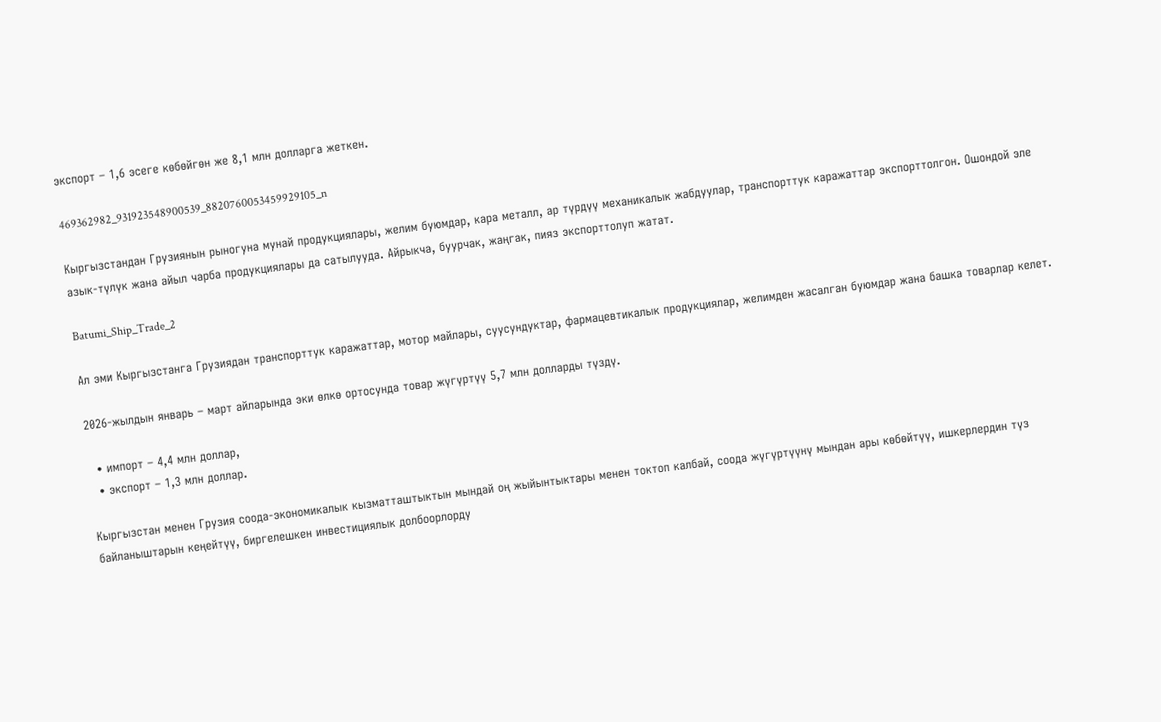экспорт – 1,6 эсеге көбөйгөн же 8,1 млн долларга жеткен.

469362982_931923548900539_8820760053459929105_n

Кыргызстандан Грузиянын рыногуна мунай продукциялары, желим буюмдар, кара металл, ар түрдүү механикалык жабдуулар, транспорттук каражаттар экспорттолгон. Ошондой эле азык-түлүк жана айыл чарба продукциялары да сатылууда. Айрыкча, буурчак, жаңгак, пияз экспорттолуп жатат.

Batumi_Ship_Trade_2

Ал эми Кыргызстанга Грузиядан транспорттук каражаттар, мотор майлары, суусундуктар, фармацевтикалык продукциялар, желимден жасалган буюмдар жана башка товарлар келет.

2026-жылдын январь – март айларында эки өлкө ортосунда товар жүгүртүү 5,7 млн долларды түздү.

  • импорт – 4,4 млн доллар,
  • экспорт – 1,3 млн доллар.

Кыргызстан менен Грузия соода-экономикалык кызматташтыктын мындай оң жыйынтыктары менен токтоп калбай, соода жүгүртүүнү мындан ары көбөйтүү, ишкерлердин түз байланыштарын кеңейтүү, биргелешкен инвестициялык долбоорлорду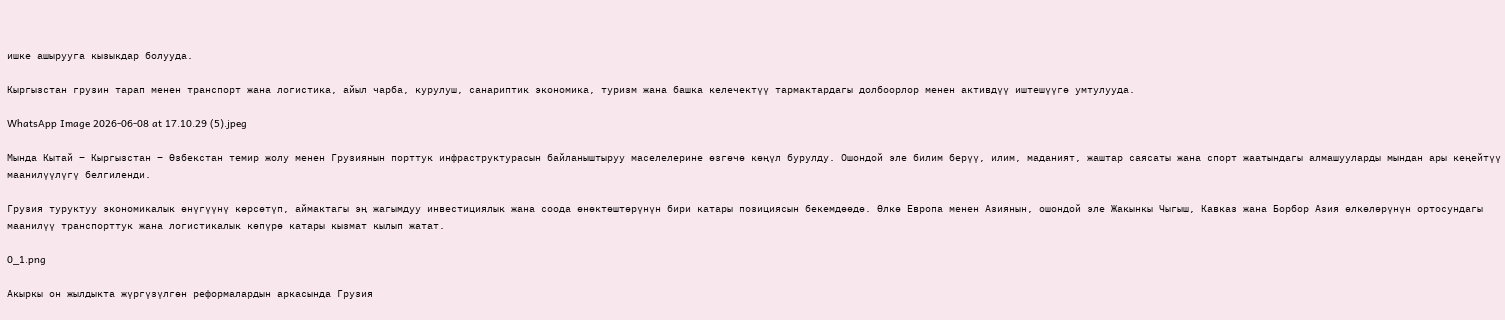ишке ашырууга кызыкдар болууда.

Кыргызстан грузин тарап менен транспорт жана логистика, айыл чарба, курулуш, санариптик экономика, туризм жана башка келечектүү тармактардагы долбоорлор менен активдүү иштешүүгө умтулууда.

WhatsApp Image 2026-06-08 at 17.10.29 (5).jpeg

Мында Кытай – Кыргызстан – Өзбекстан темир жолу менен Грузиянын порттук инфраструктурасын байланыштыруу маселелерине өзгөчө көңүл бурулду. Ошондой эле билим берүү, илим, маданият, жаштар саясаты жана спорт жаатындагы алмашууларды мындан ары кеңейтүү маанилүүлүгү белгиленди.

Грузия туруктуу экономикалык өнүгүүнү көрсөтүп, аймактагы эң жагымдуу инвестициялык жана соода өнөктөштөрүнүн бири катары позициясын бекемдөөдө. Өлкө Европа менен Азиянын, ошондой эле Жакынкы Чыгыш, Кавказ жана Борбор Азия өлкөлөрүнүн ортосундагы маанилүү транспорттук жана логистикалык көпүрө катары кызмат кылып жатат.

0_1.png

Акыркы он жылдыкта жүргүзүлгөн реформалардын аркасында Грузия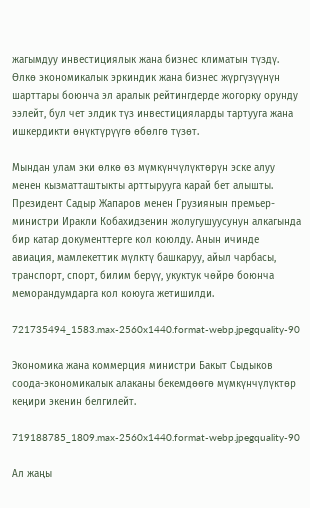жагымдуу инвестициялык жана бизнес климатын түздү. Өлкө экономикалык эркиндик жана бизнес жүргүзүүнүн шарттары боюнча эл аралык рейтингдерде жогорку орунду ээлейт, бул чет элдик түз инвестицияларды тартууга жана ишкердикти өнүктүрүүгө өбөлгө түзөт.

Мындан улам эки өлкө өз мүмкүнчүлүктөрүн эске алуу менен кызматташтыкты арттырууга карай бет алышты. Президент Садыр Жапаров менен Грузиянын премьер-министри Иракли Кобахидзенин жолугушуусунун алкагында бир катар документтерге кол коюлду. Анын ичинде авиация, мамлекеттик мүлктү башкаруу, айыл чарбасы, транспорт, спорт, билим берүү, укуктук чөйрө боюнча меморандумдарга кол коюуга жетишилди.

721735494_1583.max-2560x1440.format-webp.jpegquality-90

Экономика жана коммерция министри Бакыт Сыдыков соода-экономикалык алаканы бекемдөөгө мүмкүнчүлүктөр кеңири экенин белгилейт.

719188785_1809.max-2560x1440.format-webp.jpegquality-90

Ал жаңы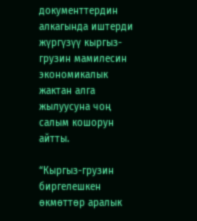документтердин алкагында иштерди жүргүзүү кыргыз-грузин мамилесин экономикалык жактан алга жылуусуна чоң салым кошорун айтты.

“Кыргыз-грузин биргелешкен өкмөттөр аралык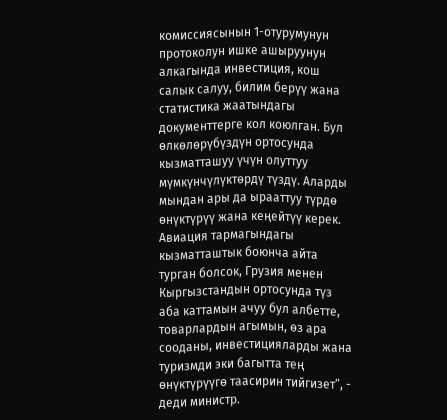комиссиясынын 1-отурумунун протоколун ишке ашыруунун алкагында инвестиция, кош салык салуу, билим берүү жана статистика жаатындагы документтерге кол коюлган. Бул өлкөлөрүбүздүн ортосунда кызматташуу үчүн олуттуу мүмкүнчүлүктөрдү түздү. Аларды мындан ары да ырааттуу түрдө өнүктүрүү жана кеңейтүү керек. Авиация тармагындагы кызматташтык боюнча айта турган болсок, Грузия менен Кыргызстандын ортосунда түз аба каттамын ачуу бул албетте, товарлардын агымын, өз ара сооданы, инвестицияларды жана туризмди эки багытта тең өнүктүрүүгө таасирин тийгизет”, - деди министр.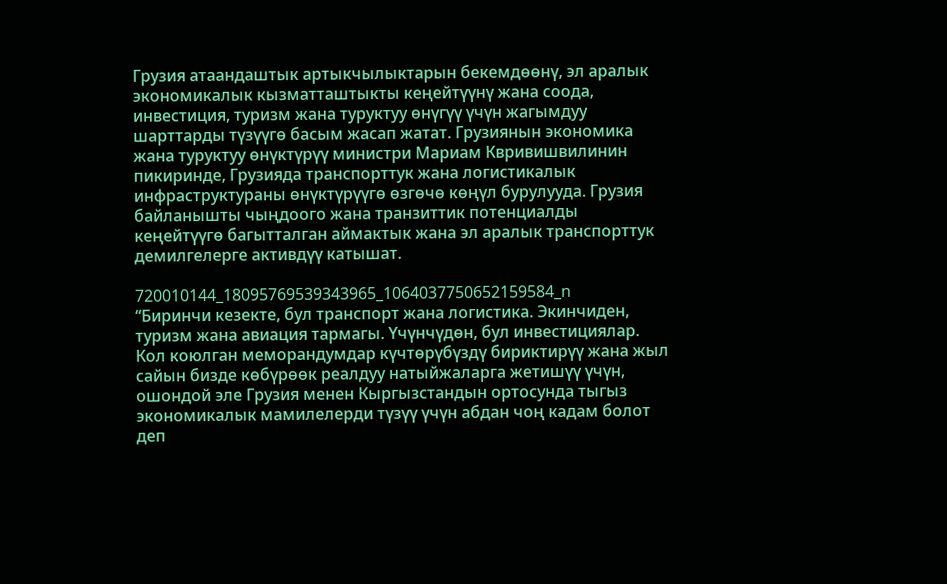Грузия атаандаштык артыкчылыктарын бекемдөөнү, эл аралык экономикалык кызматташтыкты кеңейтүүнү жана соода, инвестиция, туризм жана туруктуу өнүгүү үчүн жагымдуу шарттарды түзүүгө басым жасап жатат. Грузиянын экономика жана туруктуу өнүктүрүү министри Мариам Квривишвилинин пикиринде, Грузияда транспорттук жана логистикалык инфраструктураны өнүктүрүүгө өзгөчө көңүл бурулууда. Грузия байланышты чыңдоого жана транзиттик потенциалды кеңейтүүгө багытталган аймактык жана эл аралык транспорттук демилгелерге активдүү катышат.

720010144_18095769539343965_1064037750652159584_n
“Биринчи кезекте, бул транспорт жана логистика. Экинчиден, туризм жана авиация тармагы. Үчүнчүдөн, бул инвестициялар. Кол коюлган меморандумдар күчтөрүбүздү бириктирүү жана жыл сайын бизде көбүрөөк реалдуу натыйжаларга жетишүү үчүн, ошондой эле Грузия менен Кыргызстандын ортосунда тыгыз экономикалык мамилелерди түзүү үчүн абдан чоң кадам болот деп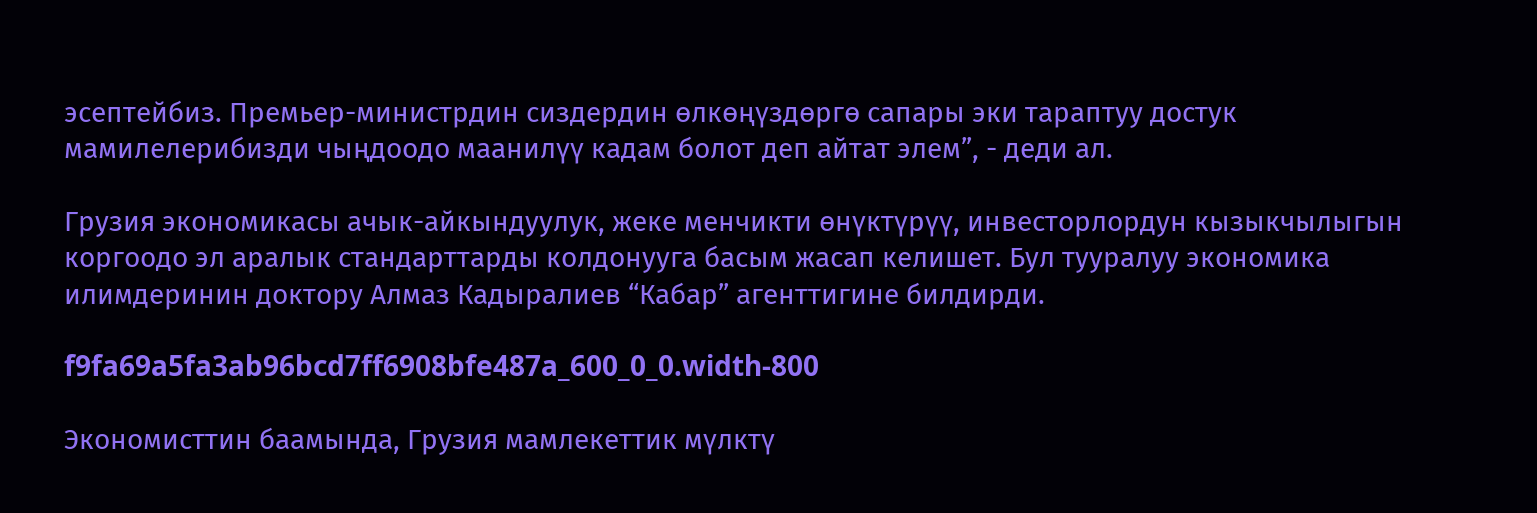эсептейбиз. Премьер-министрдин сиздердин өлкөңүздөргө сапары эки тараптуу достук мамилелерибизди чыңдоодо маанилүү кадам болот деп айтат элем”, - деди ал.

Грузия экономикасы ачык-айкындуулук, жеке менчикти өнүктүрүү, инвесторлордун кызыкчылыгын коргоодо эл аралык стандарттарды колдонууга басым жасап келишет. Бул тууралуу экономика илимдеринин доктору Алмаз Кадыралиев “Кабар” агенттигине билдирди.

f9fa69a5fa3ab96bcd7ff6908bfe487a_600_0_0.width-800

Экономисттин баамында, Грузия мамлекеттик мүлктү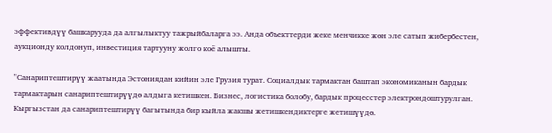эффективдүү башкарууда да алгылыктуу тажрыйбаларга ээ. Анда объекттерди жеке менчикке жөн эле сатып жибербестен, аукционду колдонуп, инвестиция тартууну жолго коё алышты.

"Санариптештирүү жаатында Эстониядан кийин эле Грузия турат. Социалдык тармактан баштап экономиканын бардык тармактарын санариптештирүүдө алдыга кетишкен. Бизнес, логистика болобу, бардык процесстер электрондоштурулган. Кыргызстан да санариптештирүү багытында бир кыйла жакшы жетишкендиктерге жетишүүдө.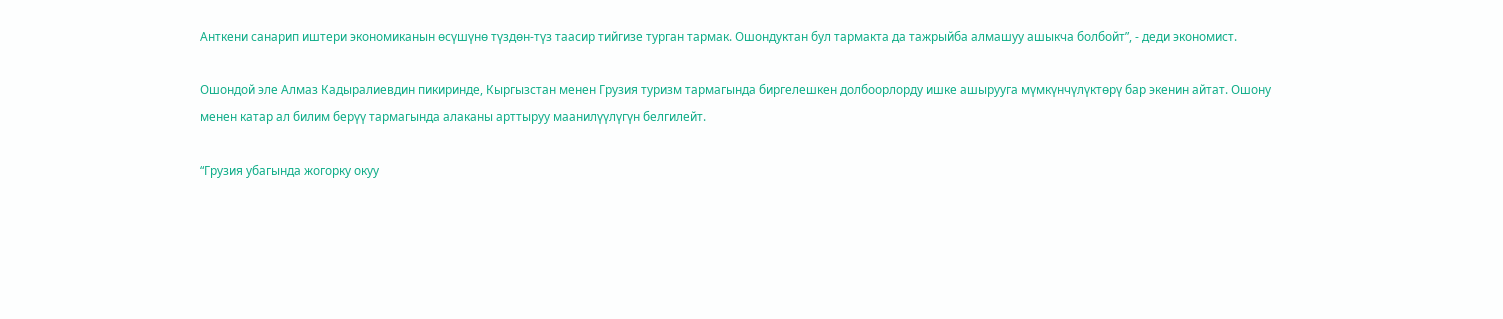Анткени санарип иштери экономиканын өсүшүнө түздөн-түз таасир тийгизе турган тармак. Ошондуктан бул тармакта да тажрыйба алмашуу ашыкча болбойт”, - деди экономист.

Ошондой эле Алмаз Кадыралиевдин пикиринде, Кыргызстан менен Грузия туризм тармагында биргелешкен долбоорлорду ишке ашырууга мүмкүнчүлүктөрү бар экенин айтат. Ошону менен катар ал билим берүү тармагында алаканы арттыруу маанилүүлүгүн белгилейт.

“Грузия убагында жогорку окуу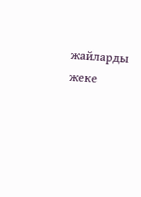жайларды жеке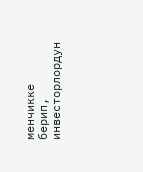менчикке берип, инвесторлордун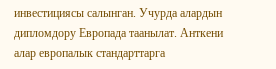инвестициясы салынган. Учурда алардын дипломдору Европада таанылат. Анткени алар европалык стандарттарга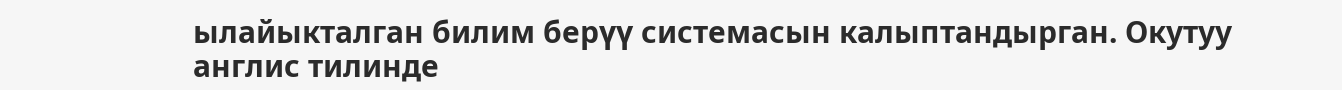ылайыкталган билим берүү системасын калыптандырган. Окутуу англис тилинде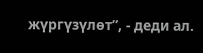жүргүзүлөт”, - деди ал.